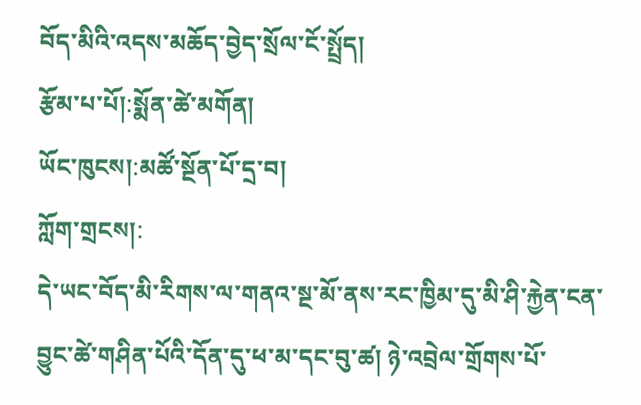བོད་མིའི་འདས་མཆོད་བྱེད་སྲོལ་ངོ་སྤྲོད།
རྩོམ་པ་པོ།:སྨོན་ཚེ་མགོན།
ཡོང་ཁུངས།:མཚོ་སྔོན་པོ་དྲ་བ།
ཀློག་གྲངས།:
དེ་ཡང་བོད་མི་རིགས་ལ་གནའ་སྔ་མོ་ནས་རང་ཁྱིམ་དུ་མི་ཤི་རྐྱེན་ངན་བྱུང་ཚེ་གཤིན་པོའི་དོན་དུ་ཕ་མ་དང་བུ་ཚ། ཉེ་འབྲེལ་གྲོགས་པོ་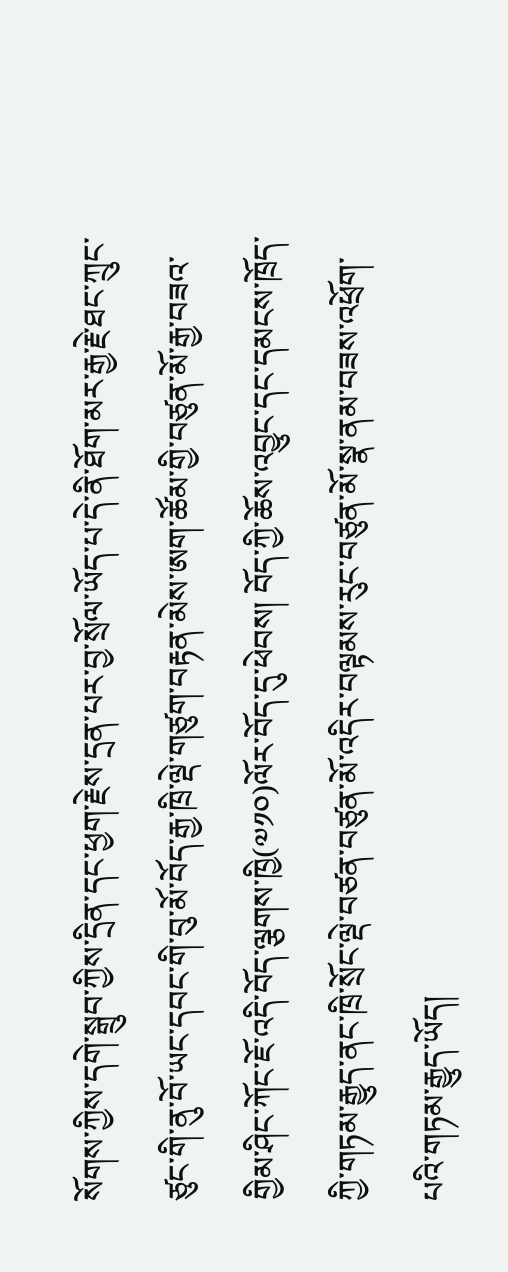སོགས་ཀྱིས་དགེ་སྒྲུབ་ཀྱིས་དྲིན་དང་ཕྱག་རྗེས་དྲན་པར་བྱ་སྲོལ་ཡོད་པ་དེ་ནི་ཐོག་མར་རྒྱ་རྗེ་ཐང་ཀྲུང་ཙུང་གི་ནུ་བོ་ཡང་དབང་གི་བུ་མོ་བོད་རྒྱ་ཁྲི་ལྡེ་གཙུག་བརྟན་མེས་ཨག་ཚོམ་གྱི་བཙུན་མོ་རྒྱ་བཟའ་གྱིམ་ཤིང་ཀོང་ཇོ་འདི་བོད་ལྕགས་ཁྱི(༧༡༠)ལོར་བོད་དུ་ཕེབས། བོད་ཀྱི་ཆོས་འབྱུང་དང་དམངས་ཁྲོད་ཀྱི་གཏམ་རྒྱུད་ནང་ཁྲི་སྲོང་ལྡེ་བཙན་བཙུན་མོ་འདིར་བལྟམས་རུང་བཙུན་མོ་སྣ་ནམ་བཟས་འཕྲོག་པའི་གཏམ་རྒྱུད་ཡོད།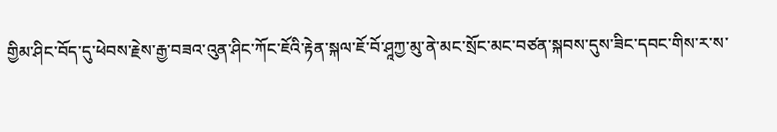གྱིམ་ཤིང་བོད་དུ་ཕེབས་རྗེས་རྒྱ་བཟའ་འུན་ཤིང་ཀོང་ཇོའི་རྟེན་སྐལ་ཇོ་བོ་ཤཱཀྱ་མུ་ནེ་མང་སྲོང་མང་བཙན་སྐབས་དུས་ཟིང་དབང་གིས་ར་ས་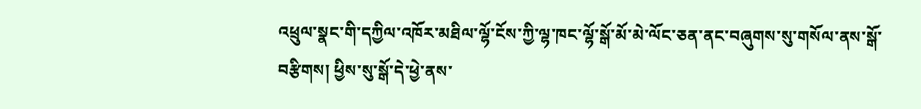འཕྲུལ་སྣང་གི་དཀྱིལ་འཁོར་མཐིལ་ལྷོ་ངོས་ཀྱི་ལྷ་ཁང་ལྷོ་སྒོ་མོ་མེ་ལོང་ཅན་ནང་བཞུགས་སུ་གསོལ་ནས་སྒོ་བརྩིགས། ཕྱིས་སུ་སྒོ་དེ་ཕྱེ་ནས་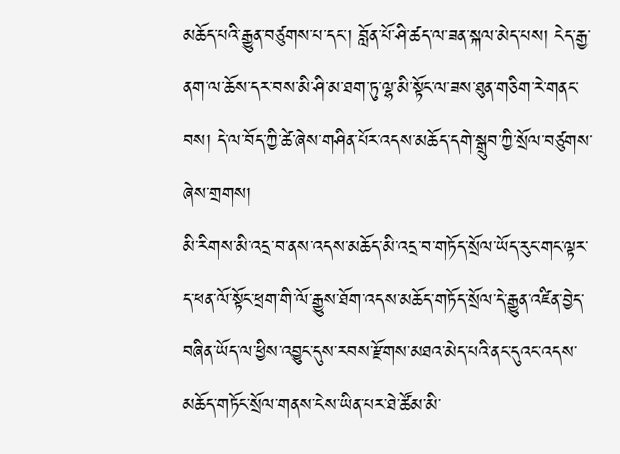མཆོད་པའི་རྒྱུན་བཙུགས་པ་དང་། བློན་པོ་ཤི་ཚད་ལ་ཟན་སྐལ་མེད་པས། ངེད་རྒྱ་ནག་ལ་ཆོས་དར་བས་མི་ཤི་མ་ཐག་ཏུ་ལྷ་མི་སྟོང་ལ་ཟས་ཐུན་གཅིག་རེ་གནང་བས། དེ་ལ་བོད་ཀྱི་ཚེ་ཞེས་གཤིན་པོར་འདས་མཆོད་དགེ་སྒྲུབ་ཀྱི་སྲོལ་བཙུགས་ཞེས་གྲགས།
མི་རིགས་མི་འདྲ་བ་ནས་འདས་མཆོད་མི་འདྲ་བ་གཏོད་སྲོལ་ཡོད་རུང་གང་ལྟར་ད་ཕན་ལོ་སྟོང་ཕྲག་གི་ལོ་རྒྱུས་ཐོག་འདས་མཆོད་གཏོད་སྲོལ་དེ་རྒྱུན་འཛིན་བྱེད་བཞིན་ཡོད་ལ་ཕྱིས་འབྱུང་དུས་རབས་རྫོགས་མཐའ་མེད་པའི་ནང་དུའང་འདས་མཆོད་གཏོང་སྲོལ་གནས་ངེས་ཡིན་པར་ཐེ་ཚོམ་མི་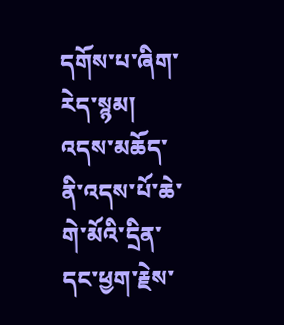དགོས་པ་ཞིག་རེད་སྙམ། འདས་མཆོད་ནི་འདས་པོ་ཆེ་གེ་མོའི་དྲིན་དང་ཕྱག་རྗེས་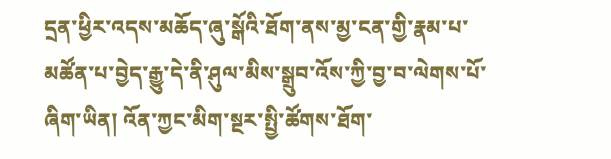དྲན་ཕྱིར་འདས་མཆོད་ཞུ་སྒོའི་ཐོག་ནས་མྱ་ངན་གྱི་རྣམ་པ་མཚོན་པ་བྱེད་རྒྱུ་དེ་ནི་ཤུལ་མིས་སྒྲུབ་འོས་ཀྱི་བྱ་བ་ལེགས་པོ་ཞིག་ཡིན། འོན་ཀྱང་མིག་སྔར་སྤྱི་ཚོགས་ཐོག་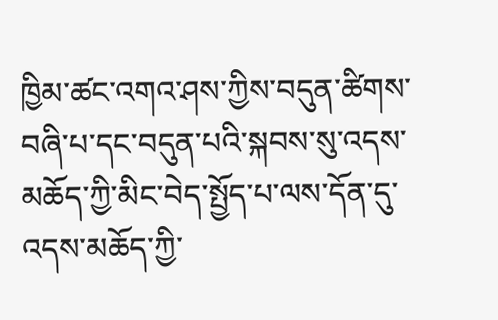ཁྱིམ་ཚང་འགའ་ཤས་ཀྱིས་བདུན་ཚིགས་བཞི་པ་དང་བདུན་པའི་སྐབས་སུ་འདས་མཆོད་ཀྱི་མིང་བེད་སྤྱོད་པ་ལས་དོན་དུ་འདས་མཆོད་ཀྱི་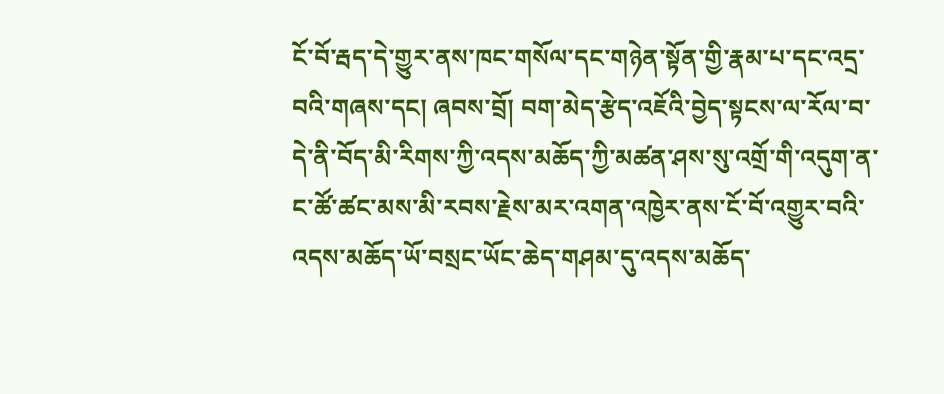ངོ་བོ་རྦད་དེ་གྱུར་ནས་ཁང་གསོལ་དང་གཉེན་སྟོན་གྱི་རྣམ་པ་དང་འདྲ་བའི་གཞས་དང། ཞབས་བྲོ། བག་མེད་རྩེད་འཇོའི་བྱེད་སྟངས་ལ་རོལ་བ་དེ་ནི་བོད་མི་རིགས་ཀྱི་འདས་མཆོད་ཀྱི་མཚན་ཤས་སུ་འགྲོ་གི་འདུག་ན་ང་ཚོ་ཚང་མས་མི་རབས་རྗེས་མར་འགན་འཁྱེར་ནས་ངོ་བོ་འགྱུར་བའི་འདས་མཆོད་ཡོ་བསྲང་ཡོང་ཆེད་གཤམ་དུ་འདས་མཆོད་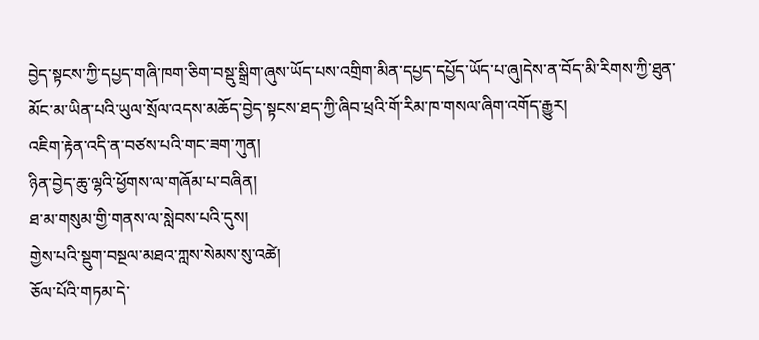བྱེད་སྟངས་ཀྱི་དཔྱད་གཞི་ཁག་ཅིག་བསྡུ་སྒྲིག་ཞུས་ཡོད་པས་འགྲིག་མིན་དཔྱད་དཔྱོད་ཡོད་པ་ཞུ།དེས་ན་བོད་མི་རིགས་ཀྱི་ཐུན་མོང་མ་ཡིན་པའི་ཡུལ་སྲོལ་འདས་མཆོད་བྱེད་སྟངས་ཐད་ཀྱི་ཞིབ་ཕྲའི་གོ་རིམ་ཁ་གསལ་ཞིག་འགོད་རྒྱུར།
འཇིག་རྟེན་འདི་ན་བཙས་པའི་གང་ཟག་ཀུན།
ཉིན་བྱེད་ཆུ་ལྷའི་ཕྱོགས་ལ་གཞོམ་པ་བཞིན།
ཐ་མ་གསུམ་གྱི་གནས་ལ་སླེབས་པའི་དུས།
གྱེས་པའི་སྡུག་བསྔལ་མཐའ་ཀླས་སེམས་སུ་འཚེ།
ཅོལ་པོའི་གཏམ་དེ་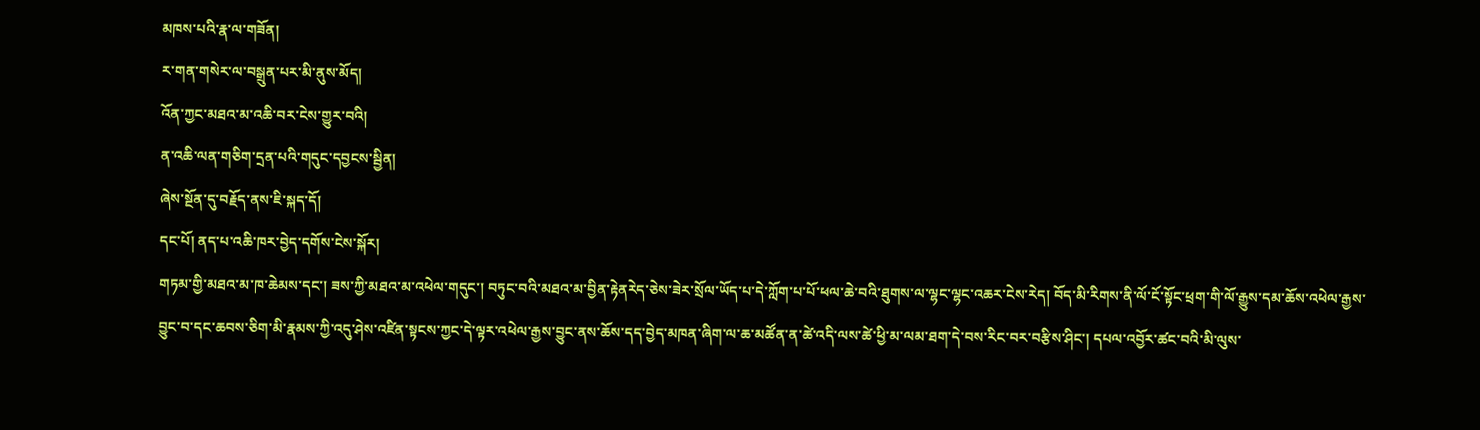མཁས་པའི་རྣ་ལ་གཟོན།
ར་གན་གསེར་ལ་བསྒྲུན་པར་མི་ནུས་མོད།
འོན་ཀྱང་མཐའ་མ་འཆི་བར་ངེས་གྱུར་བའི།
ན་འཆི་ལན་གཅིག་དྲན་པའི་གདུང་དབྱངས་སྦྱིན།
ཞེས་སྔོན་དུ་བརྗོད་ནས་ཇི་སྐད་དོ།
དང་པོ། ནད་པ་འཆི་ཁར་བྱེད་དགོས་ངེས་སྐོར།
གཏམ་གྱི་མཐའ་མ་ཁ་ཆེམས་དང་། ཟས་ཀྱི་མཐའ་མ་འཕེལ་གདུང་། བཏུང་བའི་མཐའ་མ་བྱིན་རྟེནརེད་ཅེས་ཟེར་སྲོལ་ཡོད་པ་དེ་ཀློག་པ་པོ་ཕལ་ཆེ་བའི་ཐུགས་ལ་ལྷང་ལྷང་འཆར་ངེས་རེད། བོད་མི་རིགས་ནི་ལོ་ངོ་སྟོང་ཕྲག་གི་ལོ་རྒྱུས་དམ་ཆོས་འཕེལ་རྒྱས་བྱུང་བ་དང་ཆབས་ཅིག་མི་རྣམས་ཀྱི་འདུ་ཤེས་འཛིན་སྟངས་ཀྱང་དེ་ལྟར་འཕེལ་རྒྱས་བྱུང་ནས་ཆོས་དད་བྱེད་མཁན་ཞིག་ལ་ཆ་མཚོན་ན་ཚེ་འདི་ལས་ཚེ་ཕྱི་མ་ལམ་ཐག་དེ་བས་རིང་བར་བརྩིས་ཤིང་། དཔལ་འབྱོར་ཚང་བའི་མི་ལུས་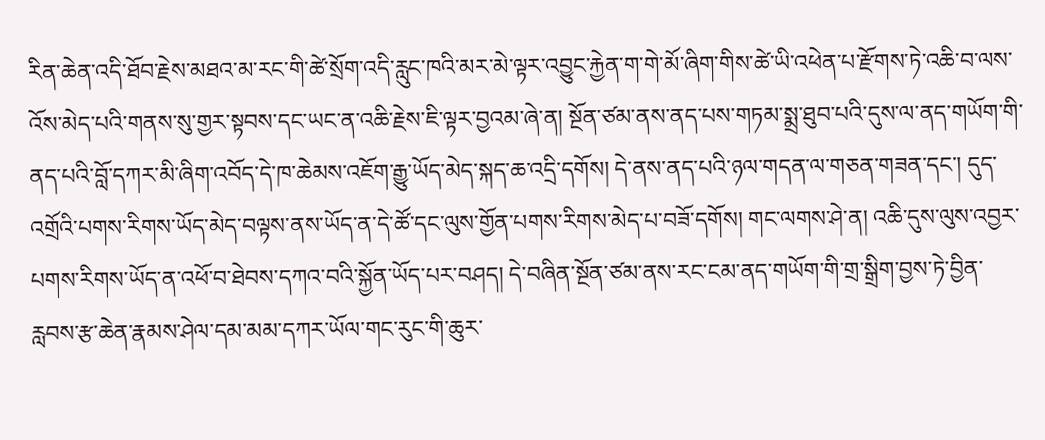རིན་ཆེན་འདི་ཐོབ་རྗེས་མཐའ་མ་རང་གི་ཚེ་སྲོག་འདི་རླུང་ཁའི་མར་མེ་ལྟར་འབྱུང་རྐྱེན་ག་གེ་མོ་ཞིག་གིས་ཚེ་ཡི་འཕེན་པ་རྫོགས་ཏེ་འཆི་བ་ལས་འོས་མེད་པའི་གནས་སུ་གྱར་སྟབས་དང་ཡང་ན་འཆི་རྗེས་ཇི་ལྟར་བྱའམ་ཞེ་ན། སྔོན་ཙམ་ནས་ནད་པས་གཏམ་སྨྲ་ཐུབ་པའི་དུས་ལ་ནད་གཡོག་གི་ནད་པའི་བློ་དཀར་མི་ཞིག་འབོད་དེ་ཁ་ཆེམས་འཇོག་རྒྱུ་ཡོད་མེད་སྐད་ཆ་འདྲི་དགོས། དེ་ནས་ནད་པའི་ཉལ་གདན་ལ་གཅན་གཟན་དང་། དུད་འགྲོའི་པགས་རིགས་ཡོད་མེད་བལྟས་ནས་ཡོད་ན་དེ་ཚོ་དང་ལུས་གྱོན་པགས་རིགས་མེད་པ་བཟོ་དགོས། གང་ལགས་ཤེ་ན། འཆི་དུས་ལུས་འབྱར་པགས་རིགས་ཡོད་ན་འཕོ་བ་ཐེབས་དཀའ་བའི་སྐྱོན་ཡོད་པར་བཤད། དེ་བཞིན་སྔོན་ཙམ་ནས་རང་ངམ་ནད་གཡོག་གི་གྲ་སྒྲིག་བྱས་ཏེ་བྱིན་རླབས་རྩ་ཆེན་རྣམས་ཤེལ་དམ་མམ་དཀར་ཡོལ་གང་རུང་གི་ཆུར་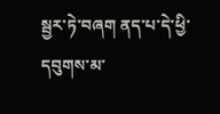སྦྱར་ཏེ་བཞག ནད་པ་དེ་ཕྱི་དབུགས་མ་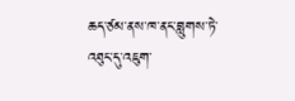ཆད་ཙམ་ནས་ཁ་ནང་བླུགས་ཏེ་འཐུང་དུ་འཇུག་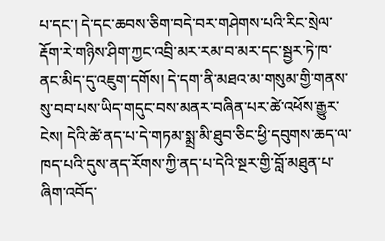པ་དང་། དེ་དང་ཆབས་ཅིག་བདེ་བར་གཤེགས་པའི་རིང་སྲེལ་རྡོག་རེ་གཉིས་ཤིག་ཀྱང་འབྲི་མར་རམ་བ་མར་དང་སྦྱར་ཏེ་ཁ་ནང་མིད་དུ་འཇུག་དགོས། དེ་དག་ནི་མཐའ་མ་གསུམ་གྱི་གནས་སུ་བབ་པས་ཡིད་གདུང་བས་མནར་བཞིན་པར་ཚེ་འཕོས་རྒྱུར་ངེས། དེའི་ཚེ་ནད་པ་དེ་གཏམ་སྨྲ་མི་ཐུབ་ཅིང་ཕྱི་དབུགས་ཆད་ལ་ཁད་པའི་དུས་ནད་རོགས་ཀྱི་ནད་པ་དེའི་སྔར་གྱི་བློ་མཐུན་པ་ཞིག་འབོད་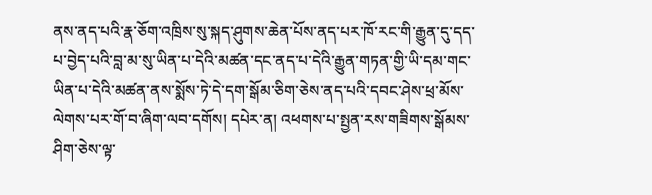ནས་ནད་པའི་རྣ་ཅོག་འཁྲིས་སུ་སྐད་ཤུགས་ཆེན་པོས་ནད་པར་ཁོ་རང་གི་རྒྱུན་དུ་དད་པ་བྱེད་པའི་བླ་མ་སུ་ཡིན་པ་དེའི་མཚན་དང་ནད་པ་དེའི་རྒྱུན་གཏན་གྱི་ཡི་དམ་གང་ཡིན་པ་དེའི་མཚན་ནས་སྨོས་ཏེ་དེ་དག་སྒོམ་ཅིག་ཅེས་ནད་པའི་དབང་ཤེས་ཕྲ་མོས་ལེགས་པར་གོ་བ་ཞིག་ལབ་དགོས། དཔེར་ན། འཕགས་པ་སྤྱན་རས་གཟིགས་སྒོམས་ཤིག་ཅེས་ལྟ་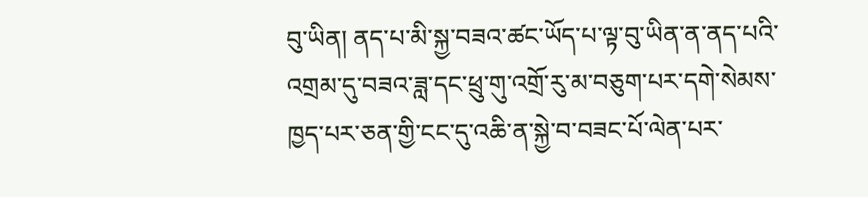བུ་ཡིན། ནད་པ་མི་སྐྱ་བཟའ་ཚང་ཡོད་པ་ལྟ་བུ་ཡིན་ན་ནད་པའི་འགྲམ་དུ་བཟའ་ཟླ་དང་ཕྲུ་གུ་འགྲོ་རུ་མ་བཅུག་པར་དགེ་སེམས་ཁྱད་པར་ཅན་གྱི་ངང་དུ་འཆི་ན་སྐྱེ་བ་བཟང་པོ་ལེན་པར་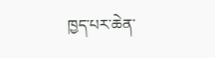ཁྱད་པར་ཆེན་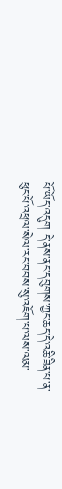པོ་ཡོད་འདུག དེ་ནས་ནང་དབུགས་ཀྱང་ཆད་དེ་འཆི་ཟིན་པ་ན་ཕུང་པོ་འཕྲལ་སེལ་རང་བབས་སུ་འཇོག་པ་ལས་ལམ་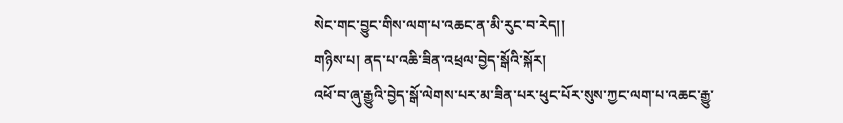སེང་གང་བྱུང་གིས་ལག་པ་འཆང་ན་མི་རུང་བ་རེད།།
གཉིས་པ། ནད་པ་འཆི་ཟིན་འཕྲལ་བྱེད་སྒོའི་སྐོར།
འཕོ་བ་ཞུ་རྒྱུའི་བྱེད་སྒོ་ལེགས་པར་མ་ཟིན་པར་ཕུང་པོར་སུས་ཀྱང་ལག་པ་འཆང་རྒྱུ་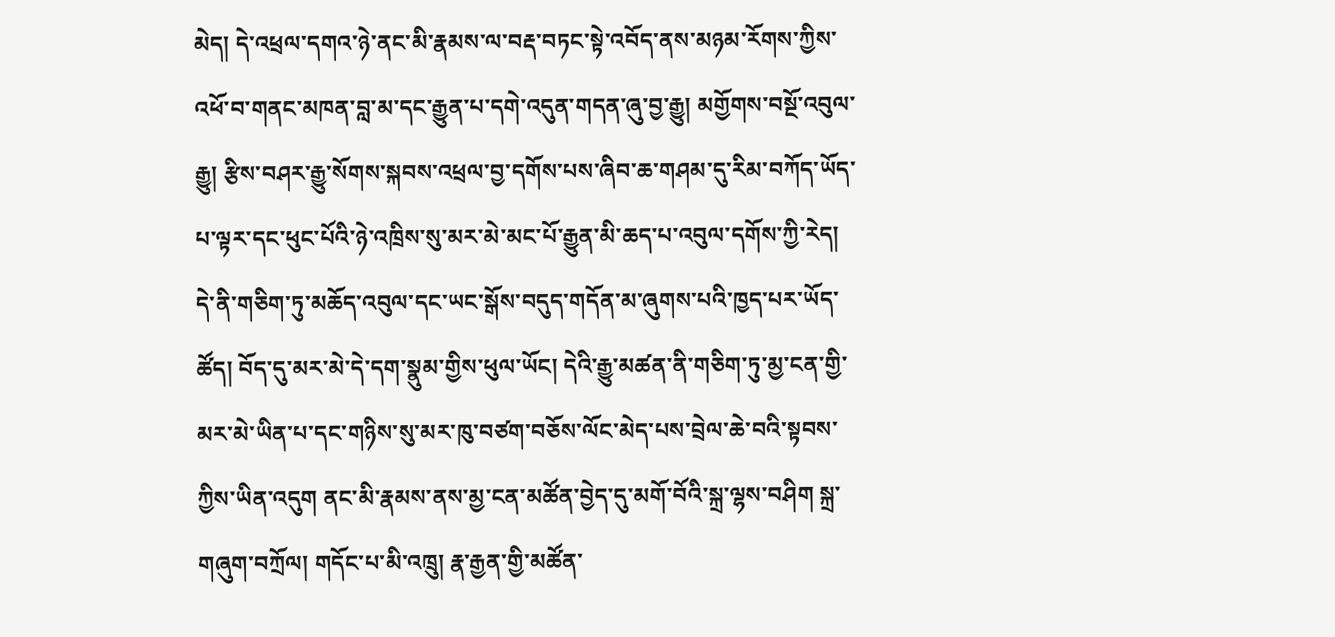མེད། དེ་འཕྲལ་དགའ་ཉེ་ནང་མི་རྣམས་ལ་བརྡ་བཏང་སྟེ་འབོད་ནས་མཉམ་རོགས་ཀྱིས་འཕོ་བ་གནང་མཁན་བླ་མ་དང་རྒྱུན་པ་དགེ་འདུན་གདན་ཞུ་བྱ་རྒྱུ། མགྱོགས་བསྔོ་འབུལ་རྒྱུ། རྩིས་བཤར་རྒྱུ་སོགས་སྐབས་འཕྲལ་བྱ་དགོས་པས་ཞིབ་ཆ་གཤམ་དུ་རིམ་བཀོད་ཡོད་པ་ལྟར་དང་ཕུང་པོའི་ཉེ་འཁྲིས་སུ་མར་མེ་མང་པོ་རྒྱུན་མི་ཆད་པ་འབུལ་དགོས་ཀྱི་རེད། དེ་ནི་གཅིག་ཏུ་མཆོད་འབུལ་དང་ཡང་སྒོས་བདུད་གདོན་མ་ཞུགས་པའི་ཁྱད་པར་ཡོད་ཚོད། བོད་དུ་མར་མེ་དེ་དག་སྣུམ་གྱིས་ཕུལ་ཡོང། དེའི་རྒྱུ་མཚན་ནི་གཅིག་ཏུ་མྱ་ངན་གྱི་མར་མེ་ཡིན་པ་དང་གཉིས་སུ་མར་ཁུ་བཙག་བཅོས་ལོང་མེད་པས་བྲེལ་ཆེ་བའི་སྟབས་ཀྱིས་ཡིན་འདུག ནང་མི་རྣམས་ནས་མྱ་ངན་མཚོན་བྱེད་དུ་མགོ་བོའི་སྐྲ་ལྷས་བཤིག སྐྲ་གཞུག་བཀྲོལ། གདོང་པ་མི་འཁྲུ། རྣ་རྒྱན་གྱི་མཚོན་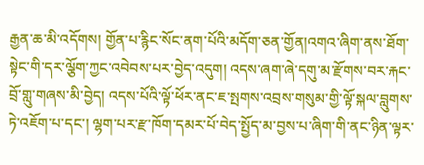རྒྱན་ཆ་མི་འདོགས། གྱོན་པ་རྙིང་སོང་ནག་པོའི་མདོག་ཅན་གྱོན།འགའ་ཞིག་ནས་ཐོག་སྟེང་གི་དར་ལྕོག་ཀྱང་འབེབས་པར་བྱེད་འདུག། འདས་ཞག་ཞེ་དགུ་མ་རྫོགས་བར་རྐང་བྲོ་གླུ་གཞས་མི་བྱེད། འདས་པོའི་ལྟོ་ཕོར་ནང་ཇ་སྤགས་འབྲས་གསུམ་གྱི་ལྟོ་སྐལ་བླུགས་ཏེ་འཇོག་པ་དང་། ལྷག་པར་རྫ་ཁོག་དམར་པོ་བེད་སྤྱོད་མ་བྱས་པ་ཞིག་གི་ནང་ཉིན་ལྟར་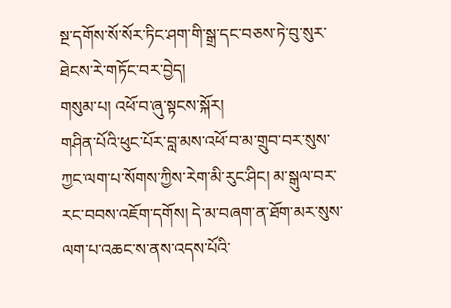སྔ་དགོས་སོ་སོར་ཏིང་ཤག་གི་སྒྲ་དང་བཅས་ཏེ་བུ་སུར་ཐེངས་རེ་གཏོང་བར་བྱེད།
གསུམ་པ། འཕོ་བ་ཞུ་སྟངས་སྐོར།
གཤིན་པོའི་ཕུང་པོར་བླ་མས་འཕོ་བ་མ་གྲུབ་བར་སུས་ཀྱང་ལག་པ་སོགས་ཀྱིས་རེག་མི་རུང་ཤིང། མ་སྒུལ་བར་རང་བབས་འཇོག་དགོས། དེ་མ་བཞག་ན་ཐོག་མར་སུས་ལག་པ་འཆང་ས་ནས་འདས་པོའི་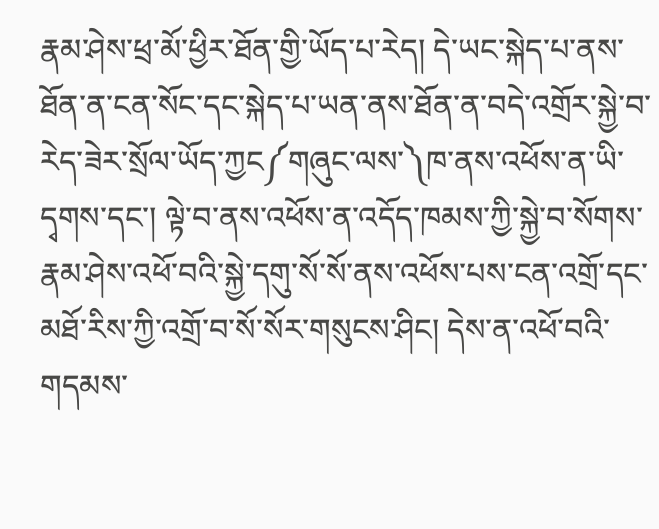རྣམ་ཤེས་ཕྲ་མོ་ཕྱིར་ཐོན་གྱི་ཡོད་པ་རེད། དེ་ཡང་སྐེད་པ་ནས་ཐོན་ན་ངན་སོང་དང་སྐེད་པ་ཡན་ནས་ཐོན་ན་བདེ་འགྲོར་སྐྱེ་བ་རེད་ཟེར་སྲོལ་ཡོད་ཀྱང༼གཞུང་ལས་༽ཁ་ནས་འཕོས་ན་ཡི་དྭགས་དང་། ལྟེ་བ་ནས་འཕོས་ན་འདོད་ཁམས་ཀྱི་སྐྱེ་བ་སོགས་རྣམ་ཤེས་འཕོ་བའི་སྐྱེ་དགུ་སོ་སོ་ནས་འཕོས་པས་ངན་འགྲོ་དང་མཐོ་རིས་ཀྱི་འགྲོ་བ་སོ་སོར་གསུངས་ཤིང། དེས་ན་འཕོ་བའི་གདམས་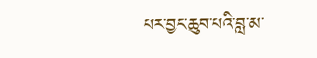པར་བྱང་ཆུབ་པའི་བླ་མ་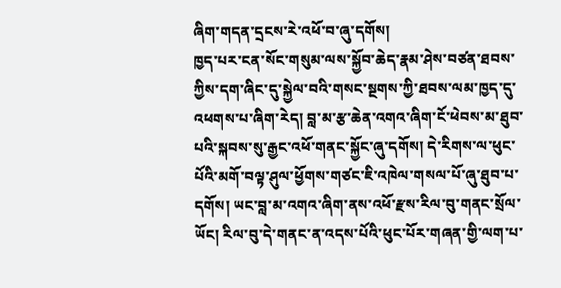ཞིག་གདན་དྲངས་རེ་འཕོ་བ་ཞུ་དགོས།
ཁྱད་པར་ངན་སོང་གསུམ་ལས་སྐྱོབ་ཆེད་རྣམ་ཤེས་བཙན་ཐབས་ཀྱིས་དག་ཞིང་དུ་སྐྱེལ་བའི་གསང་སྔགས་ཀྱི་ཐབས་ལམ་ཁྱད་དུ་འཕགས་པ་ཞིག་རེད། བླ་མ་རྩ་ཆེན་འགའ་ཞིག་ངོ་ཕེབས་མ་ཐུབ་པའི་སྐབས་སུ་རྒྱང་འཕོ་གནང་སྐྱོང་ཞུ་དགོས། དེ་རིགས་ལ་ཕུང་པོའི་མགོ་བལྟ་ཤུལ་ཕྱོགས་གཙང་ཇི་འཁེལ་གསལ་པོ་ཞུ་ཐུབ་པ་དགོས། ཡང་བླ་མ་འགའ་ཞིག་ནས་འཕོ་རྫས་རིལ་བུ་གནང་སྲོལ་ཡོང། རིལ་བུ་དེ་གནང་ན་འདས་པོའི་ཕུང་པོར་གཞན་གྱི་ལག་པ་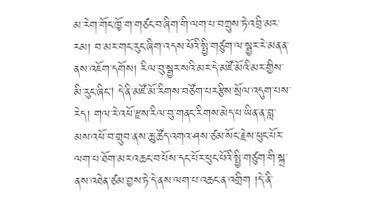མ་རེག་གོང་ཁྱོ་ག་གཙང་བ་ཞིག་གི་ལག་པ་བཀྲུས་ཏེ་འབྲི་མར་རམ། བ་མར་གང་རུང་ཞིག་འདས་པོའི་སྤྱི་གཙུག་ལ་སྦྱར་རེ་མནན་ནས་འཇོག་དགོས། རིལ་བུ་སྦྱར་སའི་མར་དེ་མཛོ་མོའི་མར་གྱིས་མི་རུང་ཞིང། དེ་ནི་མཛོ་མོ་རིགས་བཙོག་པརརྩིས་སྲོལ་འདུག་པས་རེད། གལ་རེ་འཕོ་རྫས་རིལ་བུ་གནང་རིགས་མེད་པ་ཡིན་ན་བླ་མས་འཕོ་བ་གྲུབ་ནས་ཆུ་ཚོད་འགའ་ཤས་ཙམ་སོང་རྗེས་ཕུང་པོར་ལག་པ་ཐོག་མར་འཆང་བ་པོས་དང་པོར་ཕུང་པོའི་སྤྱི་གཙུག་གི་སྐྲ་ནས་འཐེན་ཙམ་བྱས་ཏེ་དེ་ནས་ལག་པ་འཆང་ན་འགྲིག །དེ་ནི་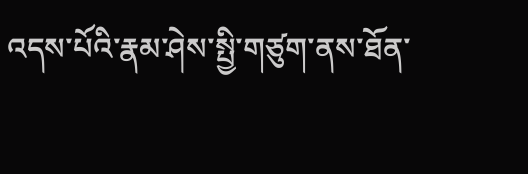འདས་པོའི་རྣམ་ཤེས་སྤྱི་གཙུག་ནས་ཐོན་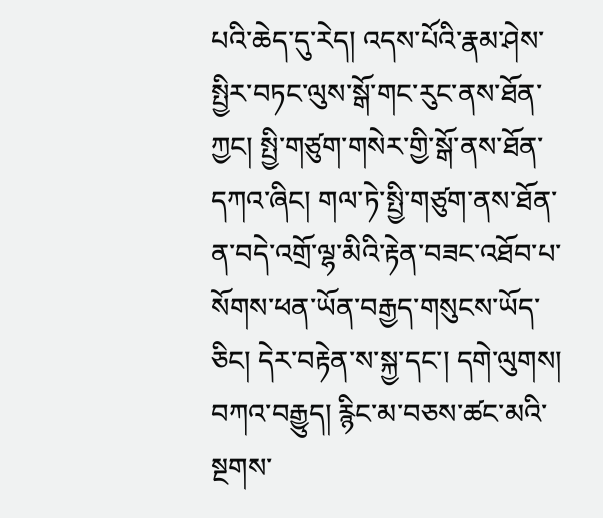པའི་ཆེད་དུ་རེད། འདས་པོའི་རྣམ་ཤེས་སྤྱིར་བཏང་ལུས་སྒོ་གང་རུང་ནས་ཐོན་ཀྱང། སྤྱི་གཙུག་གསེར་གྱི་སྒོ་ནས་ཐོན་དཀའ་ཞིང། གལ་ཏེ་སྤྱི་གཙུག་ནས་ཐོན་ན་བདེ་འགྲོ་ལྷ་མིའི་རྟེན་བཟང་འཐོབ་པ་སོགས་ཕན་ཡོན་བརྒྱད་གསུངས་ཡོད་ཅིང། དེར་བརྟེན་ས་སྐྱ་དང་། དགེ་ལུགས། བཀའ་བརྒྱུད། རྙིང་མ་བཅས་ཚང་མའི་སྔགས་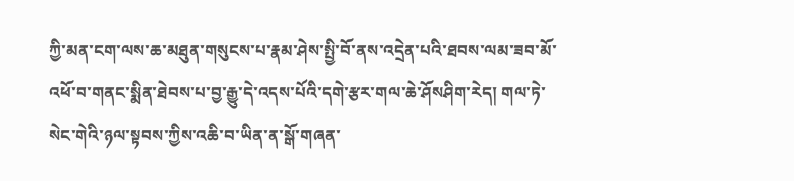ཀྱི་མན་ངག་ལས་ཆ་མཐུན་གསུངས་པ་རྣམ་ཤེས་སྤྱི་བོ་ནས་འདྲེན་པའི་ཐབས་ལམ་ཟབ་མོ་འཕོ་བ་གནང་སྨིན་ཐེབས་པ་བྱ་རྒྱུ་དེ་འདས་པོའི་དགེ་རྩར་གལ་ཆེ་ཤོསཤིག་རེད། གལ་ཏེ་སེང་གེའི་ཉལ་སྟབས་ཀྱིས་འཆི་བ་ཡིན་ན་སྒོ་གཞན་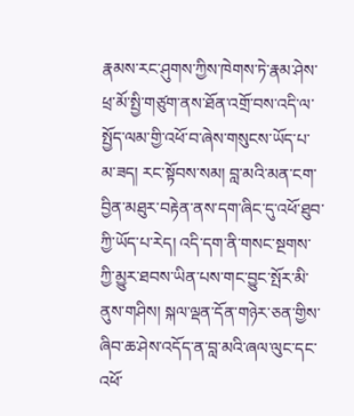རྣམས་རང་ཤུགས་ཀྱིས་ཁེགས་ཏེ་རྣམ་ཤེས་ཕྲ་མོ་སྤྱི་གཙུག་ནས་ཐོན་འགྲོ་བས་འདི་ལ་སྤྱོད་ལམ་གྱི་འཕོ་བ་ཞེས་གསུངས་ཡོད་པ་མ་ཟད། རང་སྟོབས་སམ། བླ་མའི་མན་ངག་བྱིན་མཐུར་བརྟེན་ནས་དག་ཞིང་དུ་འཕོ་ཐུབ་ཀྱི་ཡོད་པ་རེད། འདི་དག་ནི་གསང་སྔགས་ཀྱི་མྱུར་ཐབས་ཡིན་པས་གང་བྱུང་སྤོར་མི་ནུས་གཤིས། སྐལ་ལྡན་དོན་གཉེར་ཅན་གྱིས་ཞིབ་ཆ་ཤེས་འདོད་ན་བླ་མའི་ཞལ་ལུང་དང་འཕོ་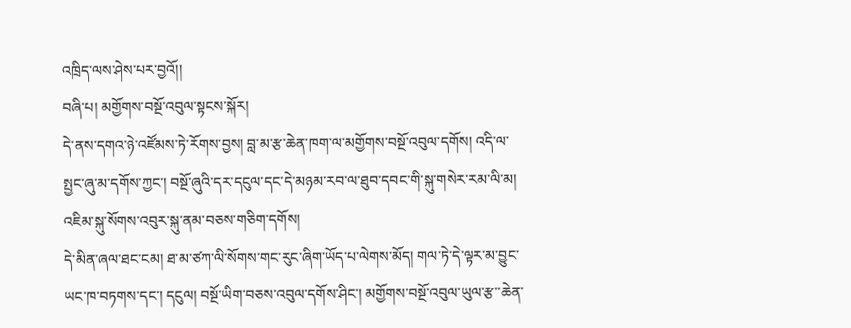འཁྲིད་ལས་ཤེས་པར་བྱའོ།།
བཞི་པ། མགྱོགས་བསྔོ་འབུལ་སྟངས་སྐོར།
དེ་ནས་དགའ་ཉེ་འཛོམས་ཏེ་རོགས་བྱས། བླ་མ་རྩ་ཆེན་ཁག་ལ་མགྱོགས་བསྔོ་འབུལ་དགོས། འདི་ལ་སྤྱང་ཞུ་མ་དགོས་ཀྱང་། བསྔོ་ཞུའི་དར་དངུལ་དང་དེ་མཉམ་རབ་ལ་ཐུབ་དབང་གི་སྐུ་གསེར་རམ་ལི་མ། འཇིམ་སྐུ་སོགས་འབུར་སྐུ་ནམ་བཅས་གཅིག་དགོས།
དེ་མིན་ཞལ་ཐང་ངམ། ཐ་མ་ཙཀ་ལི་སོགས་གང་རུང་ཞིག་ཡོད་པ་ལེགས་མོད། གལ་ཏེ་དེ་ལྟར་མ་བྱུང་ཡང་ཁ་བཏགས་དང་། དངུལ། བསྔོ་ཡིག་བཅས་འབུལ་དགོས་ཤིང་། མགྱོགས་བསྔོ་འབུལ་ཡུལ་རྩ་་ཆེན་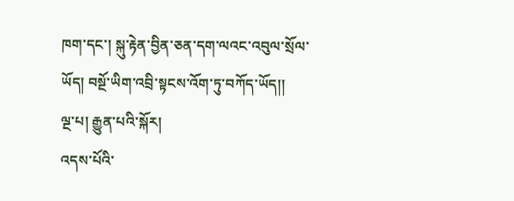ཁག་དང་། སྐུ་རྟེན་བྱིན་ཅན་དག་ལའང་འབུལ་སྲོལ་ཡོད། བསྔོ་ཡིག་འབྲི་སྟངས་འོག་ཏུ་བཀོད་ཡོད།།
ལྔ་པ། རྒྱུན་པའི་སྐོར།
འདས་པོའི་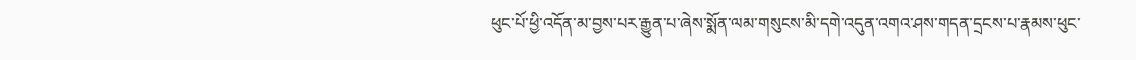ཕུང་པོ་ཕྱི་འདོན་མ་བྱས་པར་རྒྱུན་པ་ཞེས་སྨོན་ལམ་གསུངས་མི་དགེ་འདུན་འགའ་ཤས་གདན་དྲངས་པ་རྣམས་ཕུང་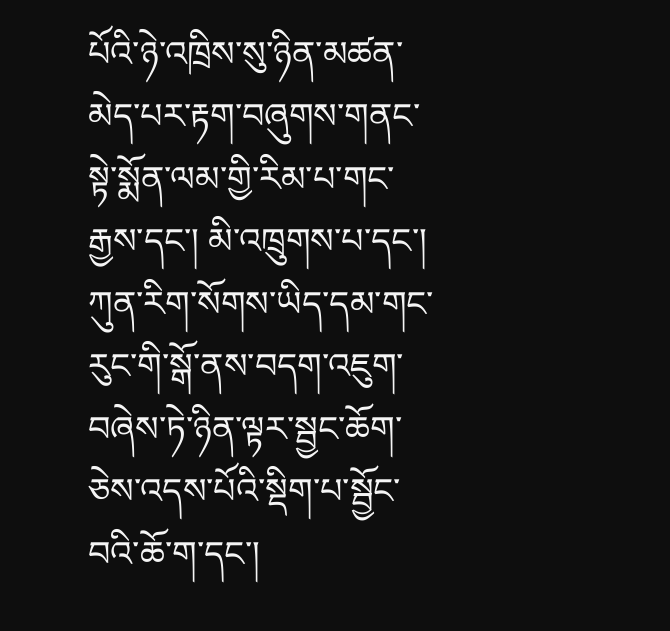པོའི་ཉེ་འཁྲིས་སུ་ཉིན་མཚན་མེད་པར་རྟག་བཞུགས་གནང་སྟེ་སྨོན་ལམ་གྱི་རིམ་པ་གང་རྒྱས་དང་། མི་འཁྲུགས་པ་དང་། ཀུན་རིག་སོགས་ཡིད་དམ་གང་རུང་གི་སྒོ་ནས་བདག་འཇུག་བཞེས་ཏེ་ཉིན་ལྟར་སྦྱང་ཆོག་ཅེས་འདས་པོའི་སྡིག་པ་སྦྱོང་བའི་ཆོ་ག་དང་།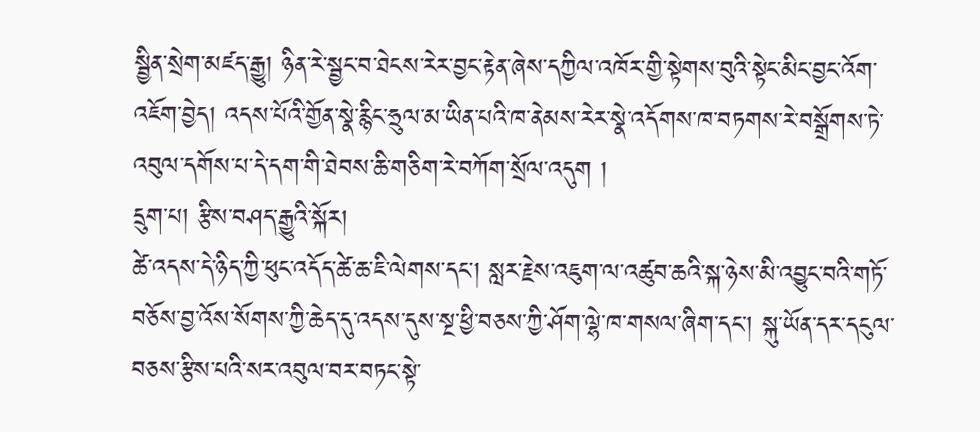སྦྱིན་སྲེག་མཛད་རྒྱུ། ཉིན་རེ་སྦྱང་བ་ཐེངས་རེར་བྱང་རྟེན་ཞེས་དཀྱིལ་འཁོར་གྱི་སྟེགས་བུའི་སྟེང་མིང་བྱང་འོག་འཇོག་བྱེད། འདས་པོའི་གྱོན་སྣེ་རྙིང་ཧྲུལ་མ་ཡིན་པའི་ཁ་ནེམས་རེར་སྣེ་འདོགས་ཁ་བཏགས་རེ་བསྒྲོགས་ཏེ་འབུལ་དགོས་པ་དེ་དག་གི་ཐེབས་ཆི་གཅིག་རེ་བཀོག་སྲོལ་འདུག །
དྲུག་པ། རྩིས་བཤད་རྒྱུའི་སྐོར།
ཚེ་འདས་དེ་ཉིད་ཀྱི་ཕུང་འདོད་ཚེ་ཆ་ཇི་ལེགས་དང་། སླར་རྗེས་འཇུག་ལ་འཚུབ་ཆའི་སྐ་ཉེས་མི་འབྱུང་བའི་གཏོ་བཅོས་བྱ་འོས་སོགས་ཀྱི་ཆེད་དུ་འདས་དུས་སྔ་ཕྱི་བཅས་ཀྱི་ཤོག་ལྷེ་ཁ་གསལ་ཞིག་དང་། སྐུ་ཡོན་དར་དངུལ་བཅས་རྩིས་པའི་སར་འབུལ་བར་བཏང་སྟེ་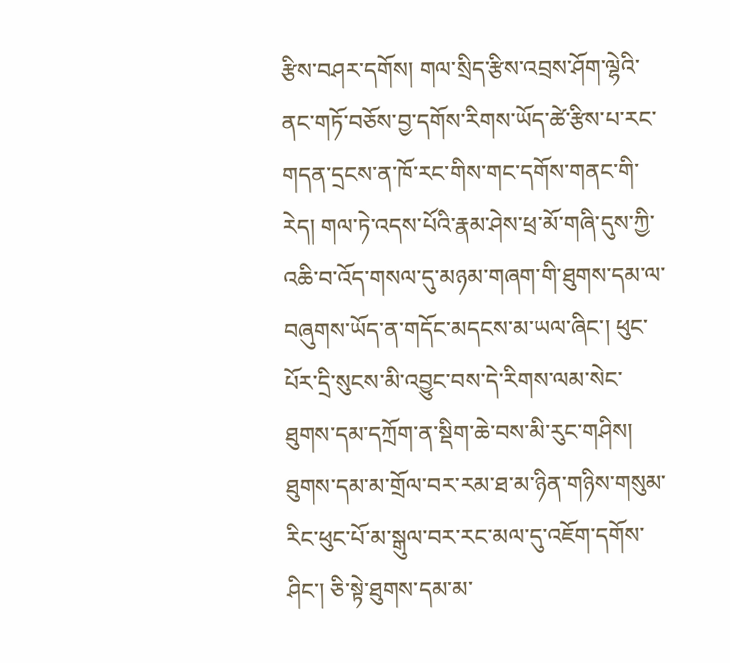རྩིས་བཤར་དགོས། གལ་སྲིད་རྩིས་འབྲས་ཤོག་ལྷེའི་ནང་གཏོ་བཅོས་བྱ་དགོས་རིགས་ཡོད་ཚེ་རྩིས་པ་རང་གདན་དྲངས་ན་ཁོ་རང་གིས་གང་དགོས་གནང་གི་རེད། གལ་ཏེ་འདས་པོའི་རྣམ་ཤེས་ཕྲ་མོ་གཞི་དུས་ཀྱི་འཆི་བ་འོད་གསལ་དུ་མཉམ་གཞག་གི་ཐུགས་དམ་ལ་བཞུགས་ཡོད་ན་གདོང་མདངས་མ་ཡལ་ཞིང་། ཕུང་པོར་དྲི་སུངས་མི་འབྱུང་བས་དེ་རིགས་ལམ་སེང་ཐུགས་དམ་དཀྲོག་ན་སྡིག་ཆེ་བས་མི་རུང་གཤིས། ཐུགས་དམ་མ་གྲོལ་བར་རམ་ཐ་མ་ཉིན་གཉིས་གསུམ་རིང་ཕུང་པོ་མ་སྒུལ་བར་རང་མལ་དུ་འཇོག་དགོས་ཤིང་། ཅི་སྟེ་ཐུགས་དམ་མ་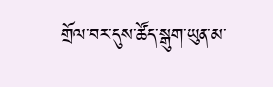གྲོལ་བར་དུས་ཚོད་སྒུག་ཡུན་མ་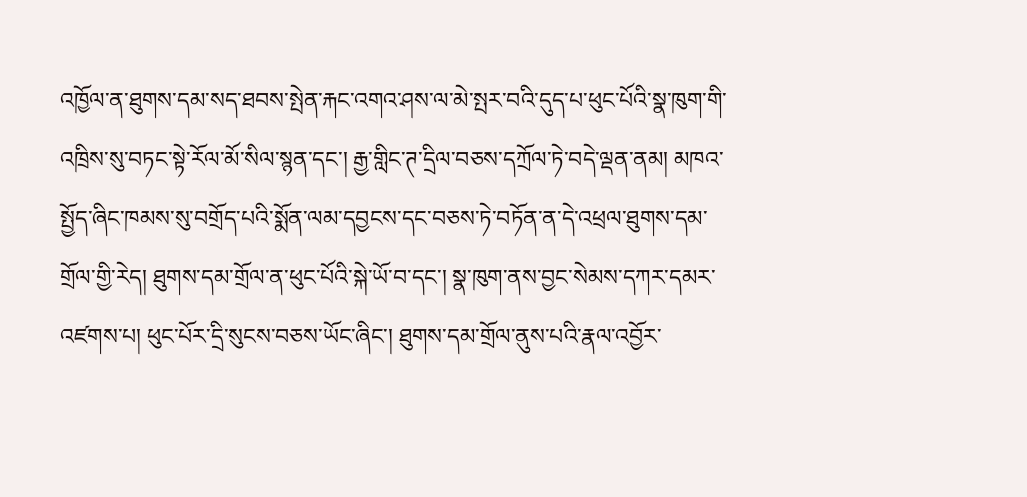འཁྱོལ་ན་ཐུགས་དམ་སད་ཐབས་སྤེན་རྐང་འགའ་ཤས་ལ་མེ་སྤར་བའི་དུད་པ་ཕུང་པོའི་སྣ་ཁུག་གི་འཁྲིས་སུ་བཏང་སྟེ་རོལ་མོ་སིལ་སྙན་དང་། རྒྱ་གླིང་ཊ་དྲིལ་བཅས་དཀྲོལ་ཏེ་བདེ་ལྡན་ནམ། མཁའ་སྤྱོད་ཞིང་ཁམས་སུ་བགྲོད་པའི་སྨོན་ལམ་དབྱངས་དང་བཅས་ཏེ་བཏོན་ན་དེ་འཕྲལ་ཐུགས་དམ་གྲོལ་གྱི་རེད། ཐུགས་དམ་གྲོལ་ན་ཕུང་པོའི་སྐེ་ཡོ་བ་དང་། སྣ་ཁུག་ནས་བྱང་སེམས་དཀར་དམར་འཛགས་པ། ཕུང་པོར་དྲི་སུངས་བཅས་ཡོང་ཞིང་། ཐུགས་དམ་གྲོལ་ནུས་པའི་རྣལ་འབྱོར་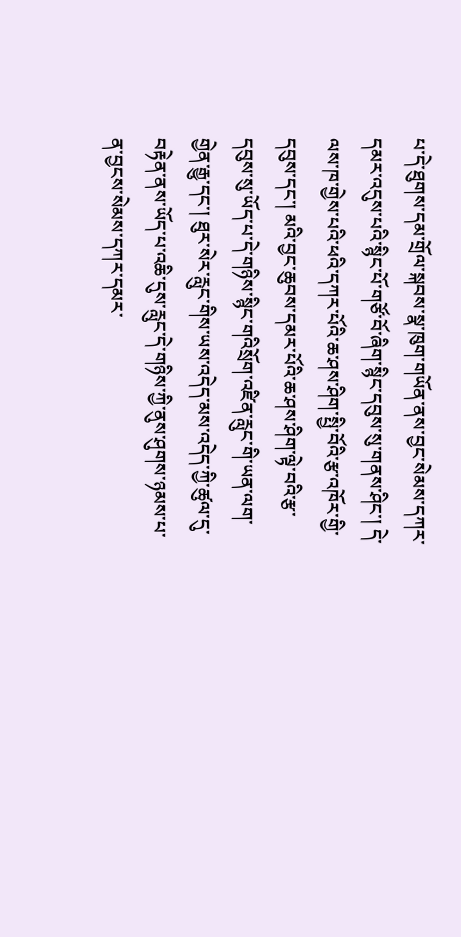པ་དེ་ཐུགས་དམ་གྲོལ་སྐབས་སྣ་ཁུག་གཡོན་ནས་བྱང་སེམས་དཀར་དམར་འདུས་པའི་སྙིང་པོ་གཙོ་བོ་ཞིག་སྙིང་དབུས་སུ་གནས་ཤིང་། དེ་ལས་ཁ་གྱེས་པའི་ཕའི་དཀར་པོའི་ཆ་ཤས་ཤིག་སྤྱི་བོའི་རྩ་འཁོར་གྱི་དབུས་དང་། མའི་བྱང་ཆུབས་དམར་པོའི་ཆ་ཤས་ཤིག་ལྟེ་བའི་རྩ་དབུས་སུ་ཡོད་པ་དེ་གཉིས་སྙིང་གའིསྲོག་འཛིན་རླུང་གི་ཡན་ལག་གྱེན་རྒྱུ་དང་། ཐུར་སེར་རླུང་གིས་ཡས་འདེད་མས་འདེད་ཀྱི་ཚུལ་དུ་བརྟེན་ནས་ཡོད་པ་འཆི་དུས་རླུང་དེ་གཉིས་ཀྱི་ནུས་ཤུགས་ཉམས་པ་ན་བྱངས་སེམས་དཀར་དམར་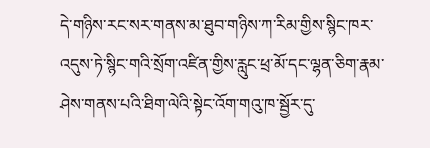དེ་གཉིས་རང་སར་གནས་མ་ཐུབ་གཉིས་ཀ་རིམ་གྱིས་སྙིང་ཁར་འདུས་ཏེ་སྙིང་གའི་སྲོག་འཛིན་གྱིས་རླུང་ཕྲ་མོ་དང་ལྷན་ཅིག་རྣམ་ཤེས་གནས་པའི་ཐིག་ལེའི་སྟེང་འོག་གའུ་ཁ་སྦྱོར་དུ་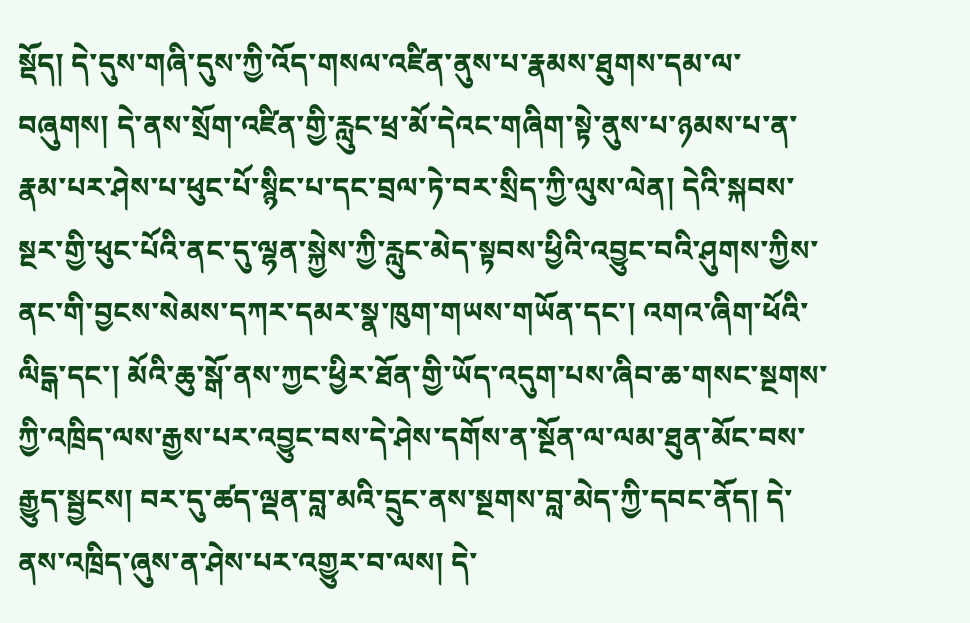སྡོད། དེ་དུས་གཞི་དུས་ཀྱི་འོད་གསལ་འཛིན་ནུས་པ་རྣམས་ཐུགས་དམ་ལ་བཞུགས། དེ་ནས་སྲོག་འཛིན་གྱི་རླུང་ཕྲ་མོ་དེའང་གཞིག་སྟེ་ནུས་པ་ཉམས་པ་ན་རྣམ་པར་ཤེས་པ་ཕུང་པོ་སྙིང་པ་དང་བྲལ་ཏེ་བར་སྲིད་ཀྱི་ལུས་ལེན། དེའི་སྐབས་སྔར་གྱི་ཕུང་པོའི་ནང་དུ་ལྷན་སྐྱེས་ཀྱི་རླུང་མེད་སྟབས་ཕྱིའི་འབྱུང་བའི་ཤུགས་ཀྱིས་ནང་གི་བྱངས་སེམས་དཀར་དམར་སྣ་ཁུག་གཡས་གཡོན་དང་། འགའ་ཞིག་ཕོའི་ལིདྒ་དང་། མོའི་ཆུ་སྒོ་ནས་ཀྱང་ཕྱིར་ཐོན་གྱི་ཡོད་འདུག་པས་ཞིབ་ཆ་གསང་སྔགས་ཀྱི་འཁྲིད་ལས་རྒྱས་པར་འབྱུང་བས་དེ་ཤེས་དགོས་ན་སྔོན་ལ་ལམ་ཐུན་མོང་བས་རྒྱུད་སྦྱངས། བར་དུ་ཚད་ལྡན་བླ་མའི་དྲུང་ནས་སྔགས་བླ་མེད་ཀྱི་དབང་ནོད། དེ་ནས་འཁྲིད་ཞུས་ན་ཤེས་པར་འགྱུར་བ་ལས། དེ་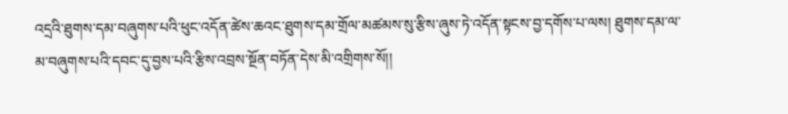འདྲའི་ཐུགས་དམ་བཞུགས་པའི་ཕུང་འདོན་ཚེས་ཆའང་ཐུགས་དམ་གྲོལ་མཚམས་སུ་རྩིས་ཞུས་ཏེ་འདོན་སྟངས་བྱ་དགོས་པ་ལས། ཐུགས་དམ་ལ་མ་བཞུགས་པའི་དབང་དུ་བྱས་པའི་རྩིས་འབྲས་སྔོན་བཏོན་དེས་མི་འགྲིགས་སོ།།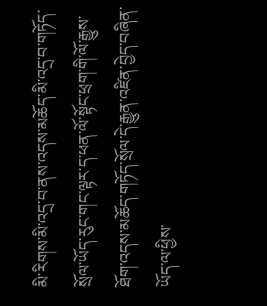མི་རིགས་མི་འདྲ་བ་ནས་འདས་མཆོད་མི་འདྲ་བ་གཏོད་སྲོལ་ཡོད་རུང་གང་ལྟར་ད་ཕན་ལོ་སྟོང་ཕྲག་གི་ལོ་རྒྱུས་ཐོག་འདས་མཆོད་གཏོད་སྲོལ་དེ་རྒྱུན་འཛིན་བྱེད་བཞིན་ཡོད་ལ་ཕྱིས་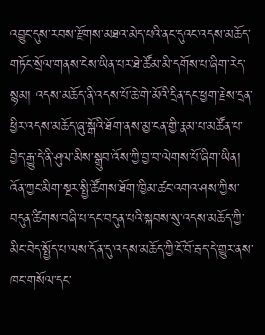འབྱུང་དུས་རབས་རྫོགས་མཐའ་མེད་པའི་ནང་དུའང་འདས་མཆོད་གཏོང་སྲོལ་གནས་ངེས་ཡིན་པར་ཐེ་ཚོམ་མི་དགོས་པ་ཞིག་རེད་སྙམ། འདས་མཆོད་ནི་འདས་པོ་ཆེ་གེ་མོའི་དྲིན་དང་ཕྱག་རྗེས་དྲན་ཕྱིར་འདས་མཆོད་ཞུ་སྒོའི་ཐོག་ནས་མྱ་ངན་གྱི་རྣམ་པ་མཚོན་པ་བྱེད་རྒྱུ་དེ་ནི་ཤུལ་མིས་སྒྲུབ་འོས་ཀྱི་བྱ་བ་ལེགས་པོ་ཞིག་ཡིན། འོན་ཀྱང་མིག་སྔར་སྤྱི་ཚོགས་ཐོག་ཁྱིམ་ཚང་འགའ་ཤས་ཀྱིས་བདུན་ཚིགས་བཞི་པ་དང་བདུན་པའི་སྐབས་སུ་འདས་མཆོད་ཀྱི་མིང་བེད་སྤྱོད་པ་ལས་དོན་དུ་འདས་མཆོད་ཀྱི་ངོ་བོ་རྦད་དེ་གྱུར་ནས་ཁང་གསོལ་དང་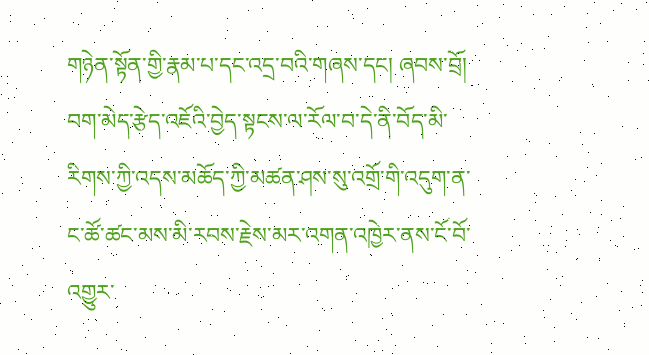གཉེན་སྟོན་གྱི་རྣམ་པ་དང་འདྲ་བའི་གཞས་དང། ཞབས་བྲོ། བག་མེད་རྩེད་འཇོའི་བྱེད་སྟངས་ལ་རོལ་བ་དེ་ནི་བོད་མི་རིགས་ཀྱི་འདས་མཆོད་ཀྱི་མཚན་ཤས་སུ་འགྲོ་གི་འདུག་ན་ང་ཚོ་ཚང་མས་མི་རབས་རྗེས་མར་འགན་འཁྱེར་ནས་ངོ་བོ་འགྱུར་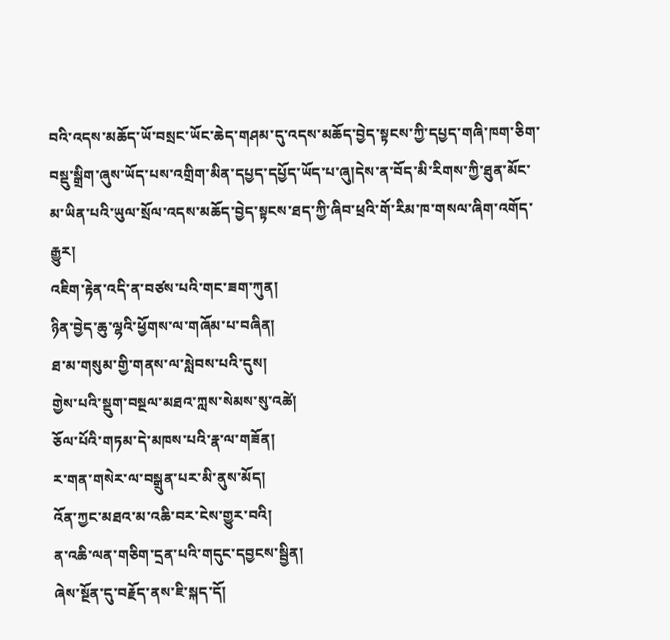བའི་འདས་མཆོད་ཡོ་བསྲང་ཡོང་ཆེད་གཤམ་དུ་འདས་མཆོད་བྱེད་སྟངས་ཀྱི་དཔྱད་གཞི་ཁག་ཅིག་བསྡུ་སྒྲིག་ཞུས་ཡོད་པས་འགྲིག་མིན་དཔྱད་དཔྱོད་ཡོད་པ་ཞུ།དེས་ན་བོད་མི་རིགས་ཀྱི་ཐུན་མོང་མ་ཡིན་པའི་ཡུལ་སྲོལ་འདས་མཆོད་བྱེད་སྟངས་ཐད་ཀྱི་ཞིབ་ཕྲའི་གོ་རིམ་ཁ་གསལ་ཞིག་འགོད་རྒྱུར།
འཇིག་རྟེན་འདི་ན་བཙས་པའི་གང་ཟག་ཀུན།
ཉིན་བྱེད་ཆུ་ལྷའི་ཕྱོགས་ལ་གཞོམ་པ་བཞིན།
ཐ་མ་གསུམ་གྱི་གནས་ལ་སླེབས་པའི་དུས།
གྱེས་པའི་སྡུག་བསྔལ་མཐའ་ཀླས་སེམས་སུ་འཚེ།
ཅོལ་པོའི་གཏམ་དེ་མཁས་པའི་རྣ་ལ་གཟོན།
ར་གན་གསེར་ལ་བསྒྲུན་པར་མི་ནུས་མོད།
འོན་ཀྱང་མཐའ་མ་འཆི་བར་ངེས་གྱུར་བའི།
ན་འཆི་ལན་གཅིག་དྲན་པའི་གདུང་དབྱངས་སྦྱིན།
ཞེས་སྔོན་དུ་བརྗོད་ནས་ཇི་སྐད་དོ།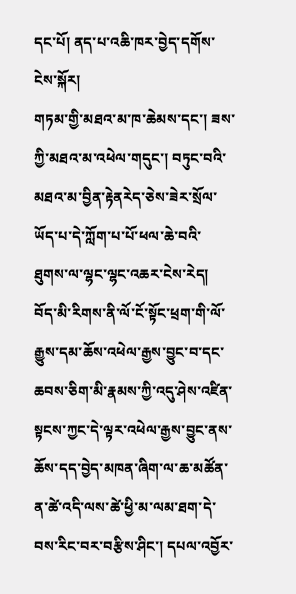དང་པོ། ནད་པ་འཆི་ཁར་བྱེད་དགོས་ངེས་སྐོར།
གཏམ་གྱི་མཐའ་མ་ཁ་ཆེམས་དང་། ཟས་ཀྱི་མཐའ་མ་འཕེལ་གདུང་། བཏུང་བའི་མཐའ་མ་བྱིན་རྟེནརེད་ཅེས་ཟེར་སྲོལ་ཡོད་པ་དེ་ཀློག་པ་པོ་ཕལ་ཆེ་བའི་ཐུགས་ལ་ལྷང་ལྷང་འཆར་ངེས་རེད། བོད་མི་རིགས་ནི་ལོ་ངོ་སྟོང་ཕྲག་གི་ལོ་རྒྱུས་དམ་ཆོས་འཕེལ་རྒྱས་བྱུང་བ་དང་ཆབས་ཅིག་མི་རྣམས་ཀྱི་འདུ་ཤེས་འཛིན་སྟངས་ཀྱང་དེ་ལྟར་འཕེལ་རྒྱས་བྱུང་ནས་ཆོས་དད་བྱེད་མཁན་ཞིག་ལ་ཆ་མཚོན་ན་ཚེ་འདི་ལས་ཚེ་ཕྱི་མ་ལམ་ཐག་དེ་བས་རིང་བར་བརྩིས་ཤིང་། དཔལ་འབྱོར་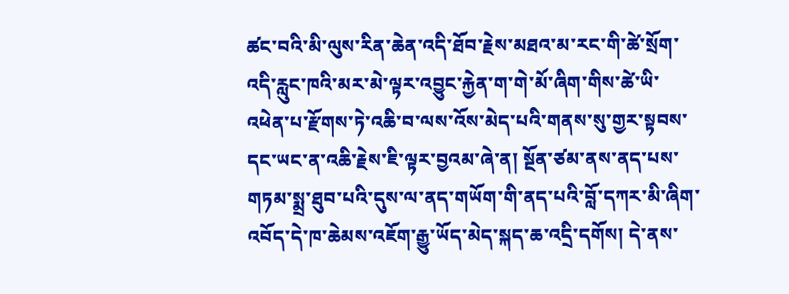ཚང་བའི་མི་ལུས་རིན་ཆེན་འདི་ཐོབ་རྗེས་མཐའ་མ་རང་གི་ཚེ་སྲོག་འདི་རླུང་ཁའི་མར་མེ་ལྟར་འབྱུང་རྐྱེན་ག་གེ་མོ་ཞིག་གིས་ཚེ་ཡི་འཕེན་པ་རྫོགས་ཏེ་འཆི་བ་ལས་འོས་མེད་པའི་གནས་སུ་གྱར་སྟབས་དང་ཡང་ན་འཆི་རྗེས་ཇི་ལྟར་བྱའམ་ཞེ་ན། སྔོན་ཙམ་ནས་ནད་པས་གཏམ་སྨྲ་ཐུབ་པའི་དུས་ལ་ནད་གཡོག་གི་ནད་པའི་བློ་དཀར་མི་ཞིག་འབོད་དེ་ཁ་ཆེམས་འཇོག་རྒྱུ་ཡོད་མེད་སྐད་ཆ་འདྲི་དགོས། དེ་ནས་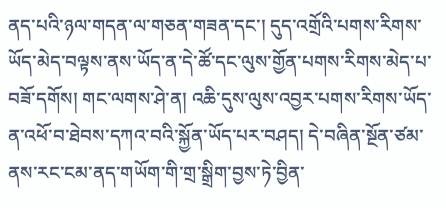ནད་པའི་ཉལ་གདན་ལ་གཅན་གཟན་དང་། དུད་འགྲོའི་པགས་རིགས་ཡོད་མེད་བལྟས་ནས་ཡོད་ན་དེ་ཚོ་དང་ལུས་གྱོན་པགས་རིགས་མེད་པ་བཟོ་དགོས། གང་ལགས་ཤེ་ན། འཆི་དུས་ལུས་འབྱར་པགས་རིགས་ཡོད་ན་འཕོ་བ་ཐེབས་དཀའ་བའི་སྐྱོན་ཡོད་པར་བཤད། དེ་བཞིན་སྔོན་ཙམ་ནས་རང་ངམ་ནད་གཡོག་གི་གྲ་སྒྲིག་བྱས་ཏེ་བྱིན་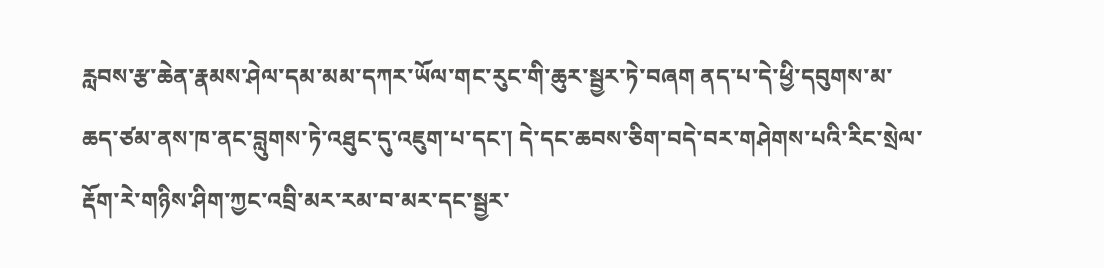རླབས་རྩ་ཆེན་རྣམས་ཤེལ་དམ་མམ་དཀར་ཡོལ་གང་རུང་གི་ཆུར་སྦྱར་ཏེ་བཞག ནད་པ་དེ་ཕྱི་དབུགས་མ་ཆད་ཙམ་ནས་ཁ་ནང་བླུགས་ཏེ་འཐུང་དུ་འཇུག་པ་དང་། དེ་དང་ཆབས་ཅིག་བདེ་བར་གཤེགས་པའི་རིང་སྲེལ་རྡོག་རེ་གཉིས་ཤིག་ཀྱང་འབྲི་མར་རམ་བ་མར་དང་སྦྱར་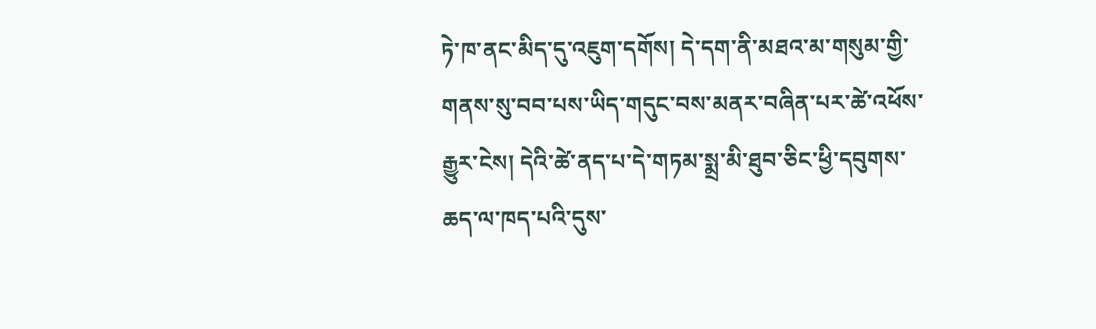ཏེ་ཁ་ནང་མིད་དུ་འཇུག་དགོས། དེ་དག་ནི་མཐའ་མ་གསུམ་གྱི་གནས་སུ་བབ་པས་ཡིད་གདུང་བས་མནར་བཞིན་པར་ཚེ་འཕོས་རྒྱུར་ངེས། དེའི་ཚེ་ནད་པ་དེ་གཏམ་སྨྲ་མི་ཐུབ་ཅིང་ཕྱི་དབུགས་ཆད་ལ་ཁད་པའི་དུས་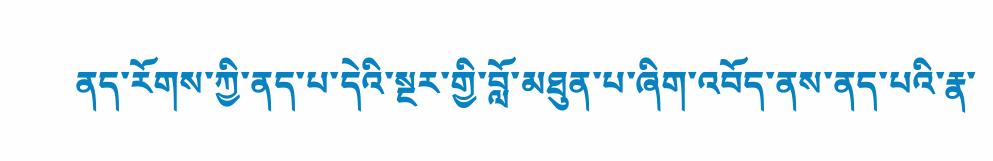ནད་རོགས་ཀྱི་ནད་པ་དེའི་སྔར་གྱི་བློ་མཐུན་པ་ཞིག་འབོད་ནས་ནད་པའི་རྣ་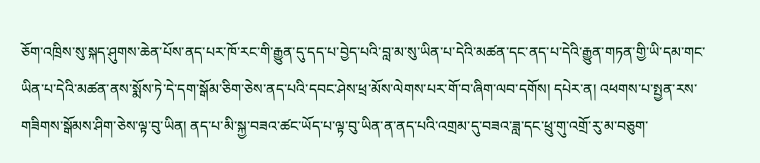ཅོག་འཁྲིས་སུ་སྐད་ཤུགས་ཆེན་པོས་ནད་པར་ཁོ་རང་གི་རྒྱུན་དུ་དད་པ་བྱེད་པའི་བླ་མ་སུ་ཡིན་པ་དེའི་མཚན་དང་ནད་པ་དེའི་རྒྱུན་གཏན་གྱི་ཡི་དམ་གང་ཡིན་པ་དེའི་མཚན་ནས་སྨོས་ཏེ་དེ་དག་སྒོམ་ཅིག་ཅེས་ནད་པའི་དབང་ཤེས་ཕྲ་མོས་ལེགས་པར་གོ་བ་ཞིག་ལབ་དགོས། དཔེར་ན། འཕགས་པ་སྤྱན་རས་གཟིགས་སྒོམས་ཤིག་ཅེས་ལྟ་བུ་ཡིན། ནད་པ་མི་སྐྱ་བཟའ་ཚང་ཡོད་པ་ལྟ་བུ་ཡིན་ན་ནད་པའི་འགྲམ་དུ་བཟའ་ཟླ་དང་ཕྲུ་གུ་འགྲོ་རུ་མ་བཅུག་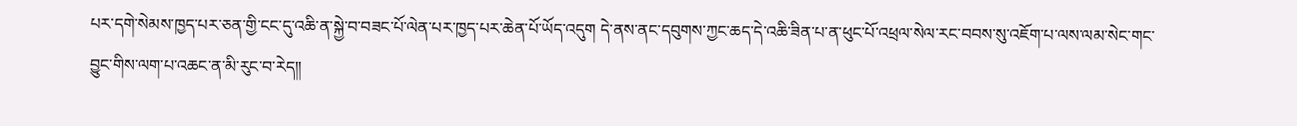པར་དགེ་སེམས་ཁྱད་པར་ཅན་གྱི་ངང་དུ་འཆི་ན་སྐྱེ་བ་བཟང་པོ་ལེན་པར་ཁྱད་པར་ཆེན་པོ་ཡོད་འདུག དེ་ནས་ནང་དབུགས་ཀྱང་ཆད་དེ་འཆི་ཟིན་པ་ན་ཕུང་པོ་འཕྲལ་སེལ་རང་བབས་སུ་འཇོག་པ་ལས་ལམ་སེང་གང་བྱུང་གིས་ལག་པ་འཆང་ན་མི་རུང་བ་རེད།།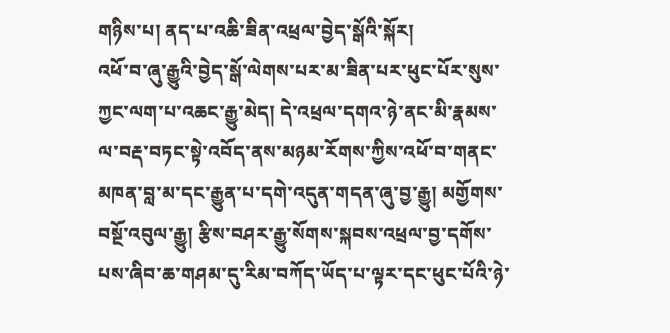གཉིས་པ། ནད་པ་འཆི་ཟིན་འཕྲལ་བྱེད་སྒོའི་སྐོར།
འཕོ་བ་ཞུ་རྒྱུའི་བྱེད་སྒོ་ལེགས་པར་མ་ཟིན་པར་ཕུང་པོར་སུས་ཀྱང་ལག་པ་འཆང་རྒྱུ་མེད། དེ་འཕྲལ་དགའ་ཉེ་ནང་མི་རྣམས་ལ་བརྡ་བཏང་སྟེ་འབོད་ནས་མཉམ་རོགས་ཀྱིས་འཕོ་བ་གནང་མཁན་བླ་མ་དང་རྒྱུན་པ་དགེ་འདུན་གདན་ཞུ་བྱ་རྒྱུ། མགྱོགས་བསྔོ་འབུལ་རྒྱུ། རྩིས་བཤར་རྒྱུ་སོགས་སྐབས་འཕྲལ་བྱ་དགོས་པས་ཞིབ་ཆ་གཤམ་དུ་རིམ་བཀོད་ཡོད་པ་ལྟར་དང་ཕུང་པོའི་ཉེ་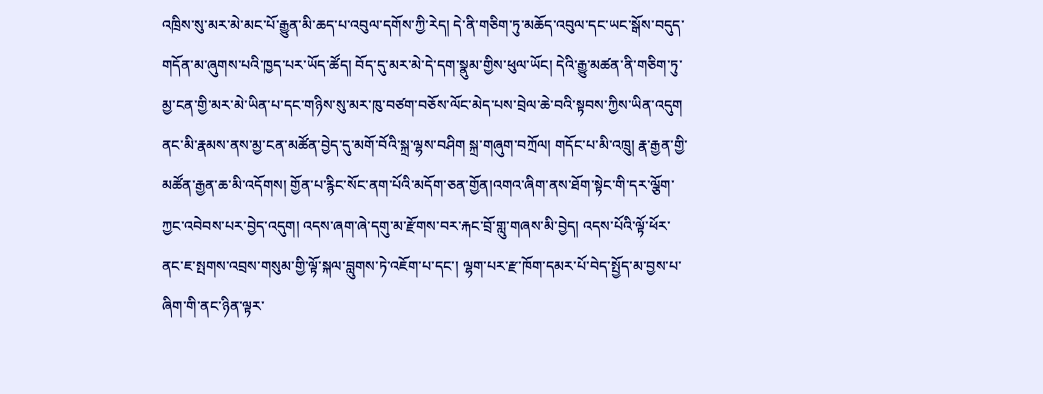འཁྲིས་སུ་མར་མེ་མང་པོ་རྒྱུན་མི་ཆད་པ་འབུལ་དགོས་ཀྱི་རེད། དེ་ནི་གཅིག་ཏུ་མཆོད་འབུལ་དང་ཡང་སྒོས་བདུད་གདོན་མ་ཞུགས་པའི་ཁྱད་པར་ཡོད་ཚོད། བོད་དུ་མར་མེ་དེ་དག་སྣུམ་གྱིས་ཕུལ་ཡོང། དེའི་རྒྱུ་མཚན་ནི་གཅིག་ཏུ་མྱ་ངན་གྱི་མར་མེ་ཡིན་པ་དང་གཉིས་སུ་མར་ཁུ་བཙག་བཅོས་ལོང་མེད་པས་བྲེལ་ཆེ་བའི་སྟབས་ཀྱིས་ཡིན་འདུག ནང་མི་རྣམས་ནས་མྱ་ངན་མཚོན་བྱེད་དུ་མགོ་བོའི་སྐྲ་ལྷས་བཤིག སྐྲ་གཞུག་བཀྲོལ། གདོང་པ་མི་འཁྲུ། རྣ་རྒྱན་གྱི་མཚོན་རྒྱན་ཆ་མི་འདོགས། གྱོན་པ་རྙིང་སོང་ནག་པོའི་མདོག་ཅན་གྱོན།འགའ་ཞིག་ནས་ཐོག་སྟེང་གི་དར་ལྕོག་ཀྱང་འབེབས་པར་བྱེད་འདུག། འདས་ཞག་ཞེ་དགུ་མ་རྫོགས་བར་རྐང་བྲོ་གླུ་གཞས་མི་བྱེད། འདས་པོའི་ལྟོ་ཕོར་ནང་ཇ་སྤགས་འབྲས་གསུམ་གྱི་ལྟོ་སྐལ་བླུགས་ཏེ་འཇོག་པ་དང་། ལྷག་པར་རྫ་ཁོག་དམར་པོ་བེད་སྤྱོད་མ་བྱས་པ་ཞིག་གི་ནང་ཉིན་ལྟར་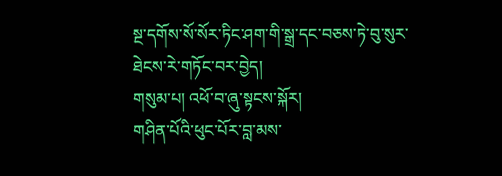སྔ་དགོས་སོ་སོར་ཏིང་ཤག་གི་སྒྲ་དང་བཅས་ཏེ་བུ་སུར་ཐེངས་རེ་གཏོང་བར་བྱེད།
གསུམ་པ། འཕོ་བ་ཞུ་སྟངས་སྐོར།
གཤིན་པོའི་ཕུང་པོར་བླ་མས་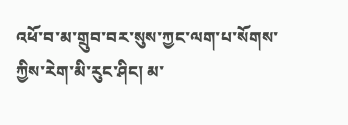འཕོ་བ་མ་གྲུབ་བར་སུས་ཀྱང་ལག་པ་སོགས་ཀྱིས་རེག་མི་རུང་ཤིང། མ་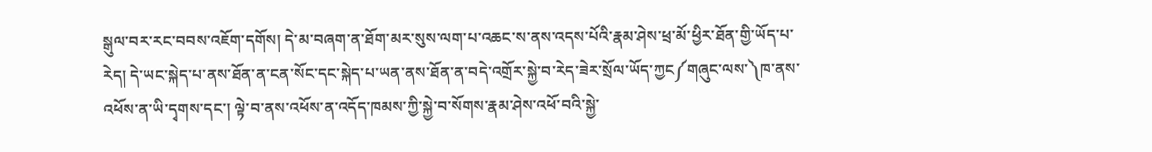སྒུལ་བར་རང་བབས་འཇོག་དགོས། དེ་མ་བཞག་ན་ཐོག་མར་སུས་ལག་པ་འཆང་ས་ནས་འདས་པོའི་རྣམ་ཤེས་ཕྲ་མོ་ཕྱིར་ཐོན་གྱི་ཡོད་པ་རེད། དེ་ཡང་སྐེད་པ་ནས་ཐོན་ན་ངན་སོང་དང་སྐེད་པ་ཡན་ནས་ཐོན་ན་བདེ་འགྲོར་སྐྱེ་བ་རེད་ཟེར་སྲོལ་ཡོད་ཀྱང༼གཞུང་ལས་༽ཁ་ནས་འཕོས་ན་ཡི་དྭགས་དང་། ལྟེ་བ་ནས་འཕོས་ན་འདོད་ཁམས་ཀྱི་སྐྱེ་བ་སོགས་རྣམ་ཤེས་འཕོ་བའི་སྐྱེ་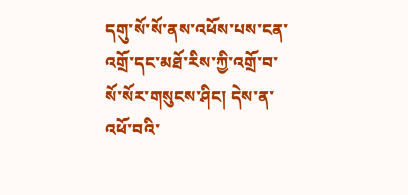དགུ་སོ་སོ་ནས་འཕོས་པས་ངན་འགྲོ་དང་མཐོ་རིས་ཀྱི་འགྲོ་བ་སོ་སོར་གསུངས་ཤིང། དེས་ན་འཕོ་བའི་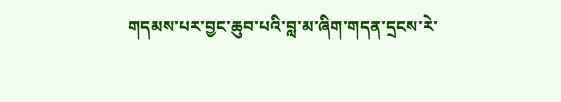གདམས་པར་བྱང་ཆུབ་པའི་བླ་མ་ཞིག་གདན་དྲངས་རེ་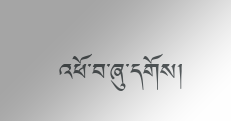འཕོ་བ་ཞུ་དགོས།